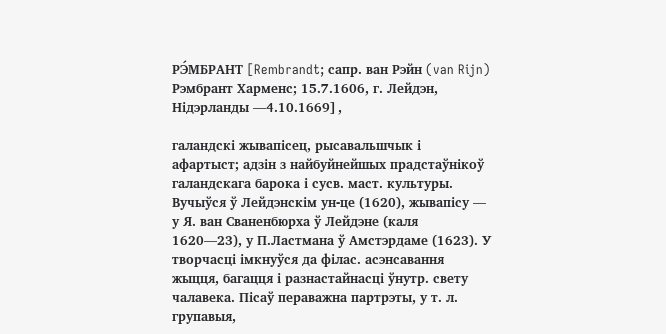РЭ́МБРАНТ [Rembrandt; сапр. ван Рэйн (van Rijn) Рэмбрант Харменс; 15.7.1606, г. Лейдэн, Нідэрланды —4.10.1669],

галандскі жывапісец, рысавальшчык і афартыст; адзін з найбуйнейшых прадстаўнікоў галандскага барока і сусв. маст. культуры. Вучыўся ў Лейдэнскім ун-це (1620), жывапісу — у Я. ван Сваненбюрха ў Лейдэне (каля 1620—23), у П.Ластмана ў Амстэрдаме (1623). У творчасці імкнуўся да філас. асэнсавання жыцця, багацця і разнастайнасці ўнутр. свету чалавека. Пісаў пераважна партрэты, у т. л. групавыя,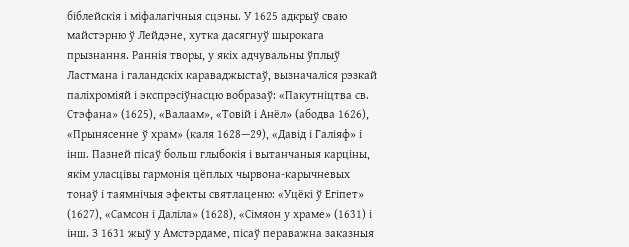біблейскія і міфалагічныя сцэны. У 1625 адкрыў сваю майстэрню ў Лейдэне, хутка дасягнуў шырокага прызнання. Раннія творы, у якіх адчувальны ўплыў Ластмана і галандскіх караваджыстаў, вызначаліся рэзкай паліхроміяй і экспрэсіўнасцю вобразаў: «Пакутніцтва св. Стэфана» (1625), «Валаам», «Товій і Анёл» (абодва 1626), «Прынясенне ў храм» (каля 1628—29), «Давід і Галіяф» і інш. Пазней пісаў больш глыбокія і вытанчаныя карціны, якім уласцівы гармонія цёплых чырвона-карычневых тонаў і таямнічыя эфекты святлаценю: «Уцёкі ў Егіпет» (1627), «Самсон і Даліла» (1628), «Сімяон у храме» (1631) і інш. З 1631 жыў у Амстэрдаме, пісаў пераважна заказныя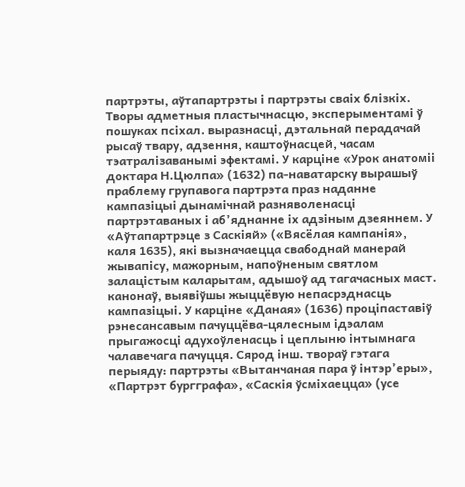партрэты, аўтапартрэты і партрэты сваіх блізкіх. Творы адметныя пластычнасцю, эксперыментамі ў пошуках псіхал. выразнасці, дэтальнай перадачай рысаў твару, адзення, каштоўнасцей, часам тэатралізаванымі эфектамі. У карціне «Урок анатоміі доктара Н.Цюлпа» (1632) па-наватарску вырашыў праблему групавога партрэта праз наданне кампазіцыі дынамічнай разняволенасці партрэтаваных і аб’яднанне іх адзіным дзеяннем. У «Аўтапартрэце з Саскіяй» («Вясёлая кампанія», каля 1635), які вызначаецца свабоднай манерай жывапісу, мажорным, напоўненым святлом залацістым каларытам, адышоў ад тагачасных маст. канонаў, выявіўшы жыццёвую непасрэднасць кампазіцыі. У карціне «Даная» (1636) проціпаставіў рэнесансавым пачуццёва-цялесным ідэалам прыгажосці адухоўленасць і цеплыню інтымнага чалавечага пачуцця. Сярод інш. твораў гэтага перыяду: партрэты «Вытанчаная пара ў інтэр’еры», «Партрэт бургграфа», «Саскія ўсміхаецца» (усе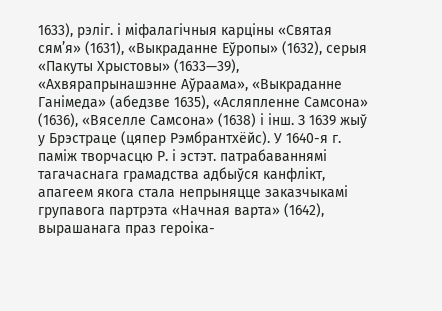1633), рэліг. і міфалагічныя карціны «Святая сям’я» (1631), «Выкраданне Еўропы» (1632), серыя «Пакуты Хрыстовы» (1633—39), «Ахвярапрынашэнне Аўраама», «Выкраданне Ганімеда» (абедзве 1635), «Асляпленне Самсона» (1636), «Вяселле Самсона» (1638) і інш. З 1639 жыў у Брэстраце (цяпер Рэмбрантхёйс). У 1640-я г. паміж творчасцю Р. і эстэт. патрабаваннямі тагачаснага грамадства адбыўся канфлікт, апагеем якога стала непрыняцце заказчыкамі групавога партрэта «Начная варта» (1642), вырашанага праз героіка-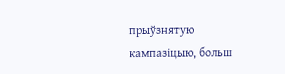прыўзнятую кампазіцыю, больш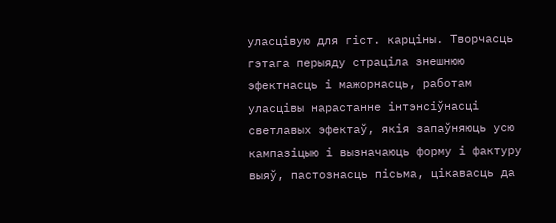уласцівую для гіст. карціны. Творчасць гэтага перыяду страціла знешнюю эфектнасць і мажорнасць, работам уласцівы нарастанне інтэнсіўнасці светлавых эфектаў, якія запаўняюць усю кампазіцыю і вызначаюць форму і фактуру выяў, пастознасць пісьма, цікавасць да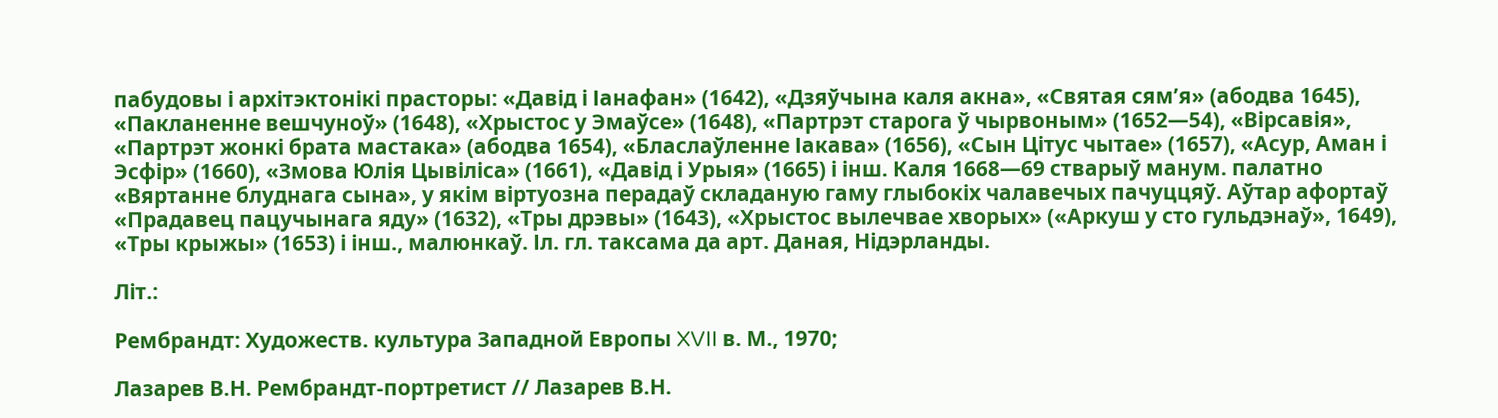пабудовы і архітэктонікі прасторы: «Давід і Іанафан» (1642), «Дзяўчына каля акна», «Святая сям’я» (абодва 1645), «Пакланенне вешчуноў» (1648), «Хрыстос у Эмаўсе» (1648), «Партрэт старога ў чырвоным» (1652—54), «Вірсавія», «Партрэт жонкі брата мастака» (абодва 1654), «Бласлаўленне Іакава» (1656), «Сын Цітус чытае» (1657), «Асур, Аман і Эсфір» (1660), «Змова Юлія Цывіліса» (1661), «Давід і Урыя» (1665) і інш. Каля 1668—69 стварыў манум. палатно «Вяртанне блуднага сына», у якім віртуозна перадаў складаную гаму глыбокіх чалавечых пачуццяў. Аўтар афортаў «Прадавец пацучынага яду» (1632), «Тры дрэвы» (1643), «Хрыстос вылечвае хворых» («Аркуш у сто гульдэнаў», 1649), «Тры крыжы» (1653) і інш., малюнкаў. Іл. гл. таксама да арт. Даная, Нідэрланды.

Літ.:

Рембрандт: Художеств. культура Западной Европы XVII в. М., 1970;

Лазарев В.Н. Рембрандт-портретист // Лазарев В.Н.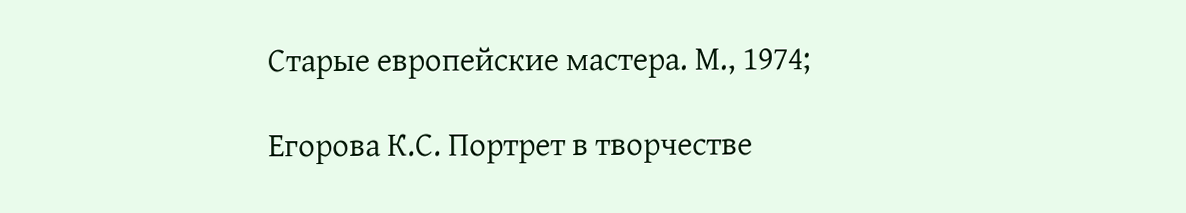Старые европейские мастера. М., 1974;

Егорова К.С. Портрет в творчестве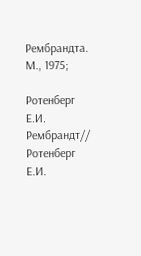Рембрандта. М., 1975;

Ротенберг Е.И. Рембрандт// Ротенберг Е.И.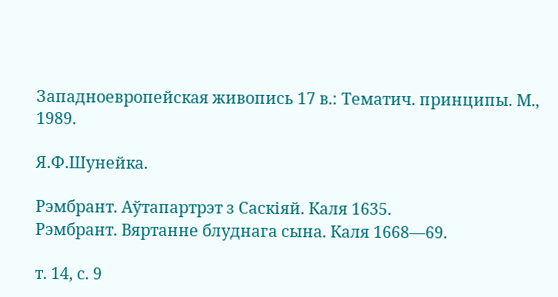Западноевропейская живопись 17 в.: Тематич. принципы. М., 1989.

Я.Ф.Шунейка.

Рэмбрант. Аўтапартрэт з Саскіяй. Каля 1635.
Рэмбрант. Вяртанне блуднага сына. Каля 1668—69.

т. 14, с. 9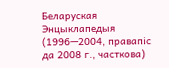Беларуская Энцыклапедыя (1996—2004, правапіс да 2008 г., часткова)